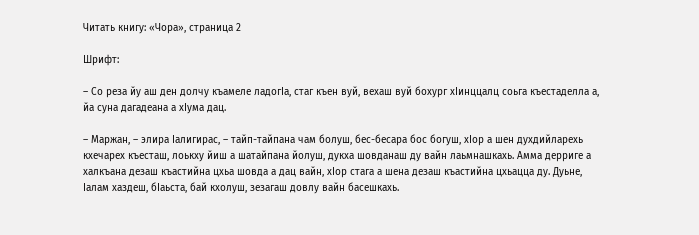Читать книгу: «Чора», страница 2

Шрифт:

– Со реза йу аш ден долчу къамеле ладогIа, стаг къен вуй, вехаш вуй бохург хIинццалц соьга къестаделла а, йа суна дагадеана а хIума дац.

– Маржан, – элира Iалигирас, – тайп-тайпана чам болуш, бес-бесара бос богуш, хIор а шен духдийларехь кхечарех къесташ, лоькху йиш а шатайпана йолуш, дукха шовданаш ду вайн лаьмнашкахь. Амма дерриге а халкъана дезаш къастийна цхьа шовда а дац вайн, хIор стага а шена дезаш къастийна цхьацца ду. Дуьне, Iалам хаздеш, бIаьста, бай кхолуш, зезагаш довлу вайн басешкахь.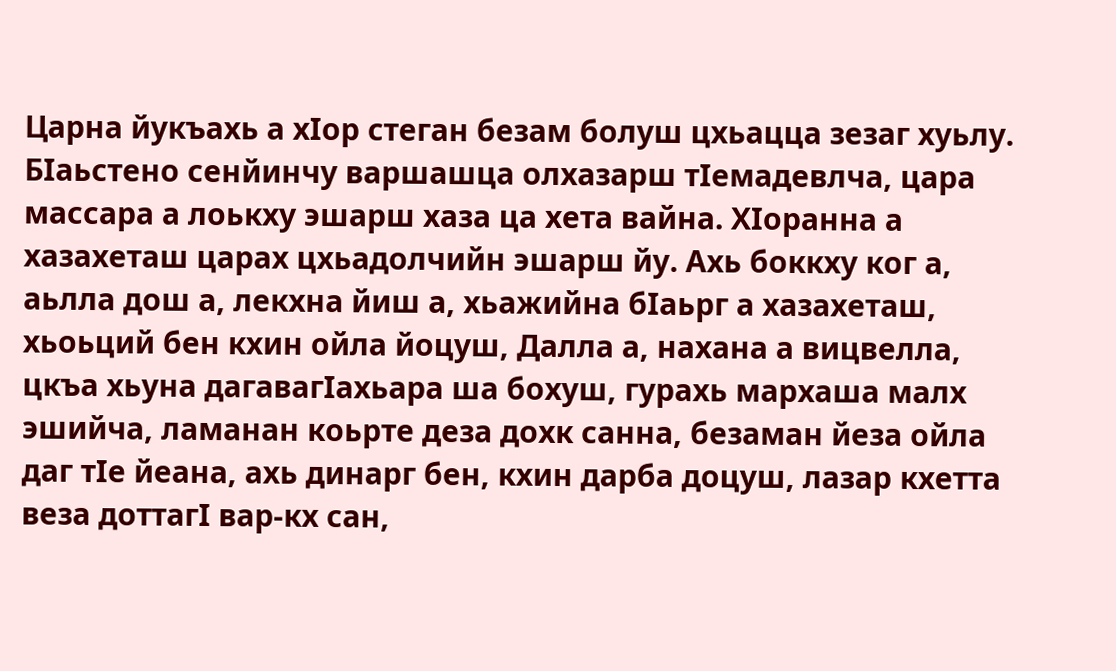Царна йукъахь а хIор стеган безам болуш цхьацца зезаг хуьлу. БIаьстено сенйинчу варшашца олхазарш тIемадевлча, цара массара а лоькху эшарш хаза ца хета вайна. ХIоранна а хазахеташ царах цхьадолчийн эшарш йу. Ахь боккху ког а, аьлла дош а, лекхна йиш а, хьажийна бIаьрг а хазахеташ, хьоьций бен кхин ойла йоцуш, Далла а, нахана а вицвелла, цкъа хьуна дагавагIахьара ша бохуш, гурахь мархаша малх эшийча, ламанан коьрте деза дохк санна, безаман йеза ойла даг тIе йеана, ахь динарг бен, кхин дарба доцуш, лазар кхетта веза доттагI вар-кх сан,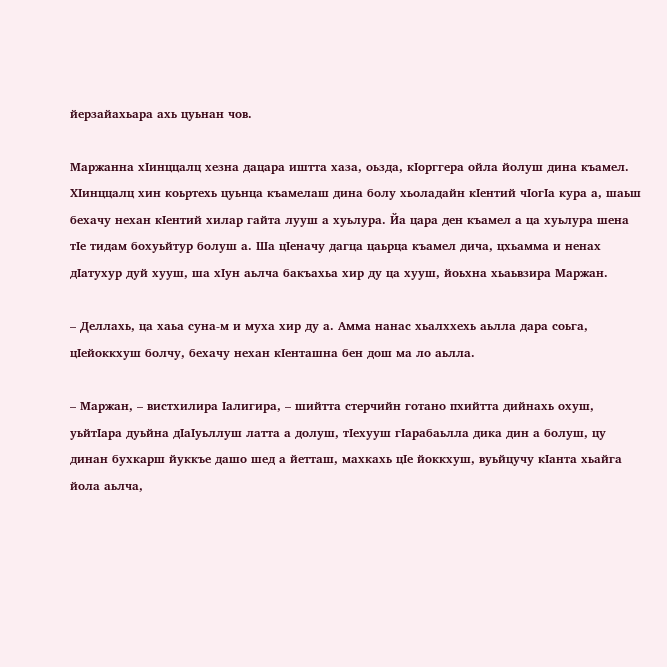йерзайахьара ахь цуьнан чов.

Маржанна хIинццалц хезна дацара иштта хаза, оьзда, кIорггера ойла йолуш дина къамел. ХIинццалц хин коьртехь цуьнца къамелаш дина болу хьоладайн кIентий чIогIа кура а, шаьш бехачу нехан кIентий хилар гайта лууш а хуьлура. Йа цара ден къамел а ца хуьлура шена тIе тидам бохуьйтур болуш а. Ша цIеначу дагца цаьрца къамел дича, цхьамма и ненах дIатухур дуй хууш, ша хIун аьлча бакъахьа хир ду ца хууш, йоьхна хьаьвзира Маржан.

– Деллахь, ца хаьа суна-м и муха хир ду а. Амма нанас хьалххехь аьлла дара соьга, цIейоккхуш болчу, бехачу нехан кIенташна бен дош ма ло аьлла.

– Маржан, – вистхилира Iалигира, – шийтта стерчийн готано пхийтта дийнахь охуш, уьйтIара дуьйна дIаIуьллуш латта а долуш, тIехууш гIарабаьлла дика дин а болуш, цу динан бухкарш йуккъе дашо шед а йетташ, махкахь цIе йоккхуш, вуьйцучу кIанта хьайга йола аьлча,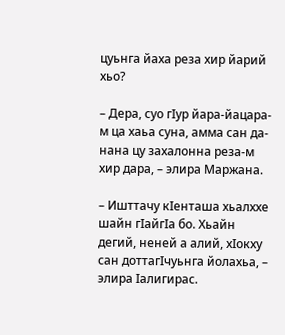цуьнга йаха реза хир йарий хьо?

– Дера, суо гIур йара-йацара-м ца хаьа суна, амма сан да-нана цу захалонна реза-м хир дара, – элира Маржана.

– Ишттачу кIенташа хьалххе шайн гIайгIа бо. Хьайн дегий, неней а алий, хIокху сан доттагIчуьнга йолахьа, – элира Iалигирас.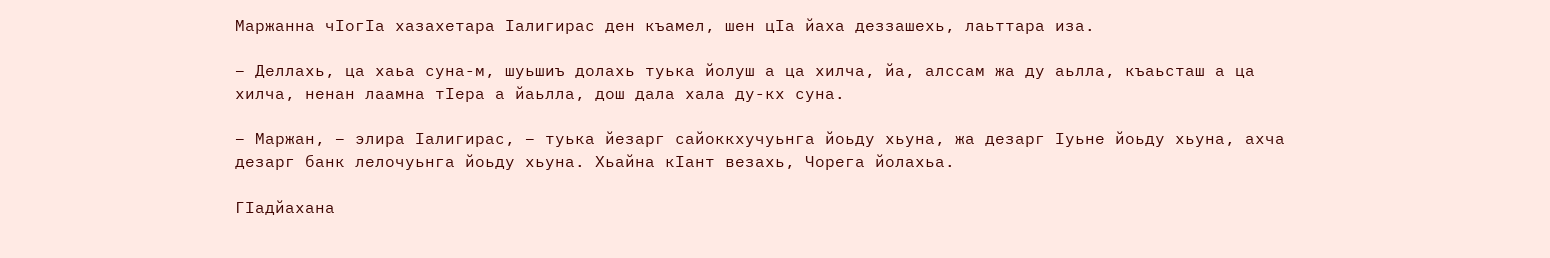Маржанна чIогIа хазахетара Iалигирас ден къамел, шен цIа йаха деззашехь, лаьттара иза.

– Деллахь, ца хаьа суна-м, шуьшиъ долахь туька йолуш а ца хилча, йа, алссам жа ду аьлла, къаьсташ а ца хилча, ненан лаамна тIера а йаьлла, дош дала хала ду-кх суна.

– Маржан, – элира Iалигирас, – туька йезарг сайоккхучуьнга йоьду хьуна, жа дезарг Iуьне йоьду хьуна, ахча дезарг банк лелочуьнга йоьду хьуна. Хьайна кIант везахь, Чорега йолахьа.

ГIадйахана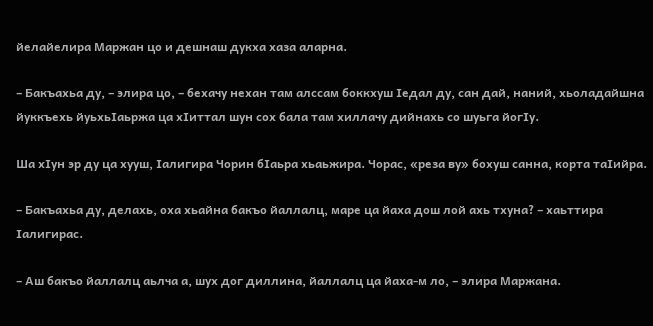йелайелира Маржан цо и дешнаш дукха хаза аларна.

– Бакъахьа ду, – элира цо, – бехачу нехан там алссам боккхуш Iедал ду, сан дай, наний, хьоладайшна йуккъехь йуьхьIаьржа ца хIиттал шун сох бала там хиллачу дийнахь со шуьга йогIу.

Ша хIун эр ду ца хууш, Iалигира Чорин бIаьра хьаьжира. Чорас, «реза ву» бохуш санна, корта таIийра.

– Бакъахьа ду, делахь, оха хьайна бакъо йаллалц, маре ца йаха дош лой ахь тхуна? – хаьттира Iалигирас.

– Аш бакъо йаллалц аьлча а, шух дог диллина, йаллалц ца йаха-м ло, – элира Маржана.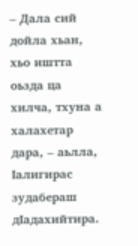– Дала сий дойла хьан, хьо иштта оьзда ца хилча, тхуна а халахетар дара, – аьлла, Iалигирас зудабераш дIадахийтира.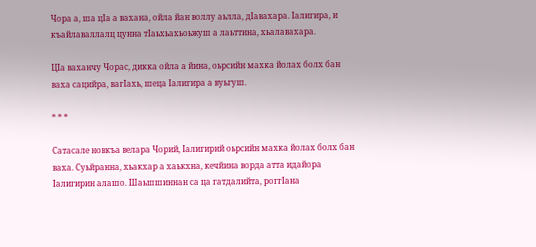Чора а, ша цIа а вахана, ойла йан воллу аьлла, дIавахара. Iалигира, и къайлаваллалц цунна тIаьхьахьоьжуш а лаьттина, хьалавахара.

ЦIа ваханчу Чорас, дикка ойла а йина, оьрсийн махка йолах болх бан ваха сацийра, вагIахь, шеца Iалигира а вуьгуш.

* * *

Сатасале новкъа велара Чорий, Iалигирий оьрсийн махка йолах болх бан ваха. Суьйранна, хьакхар а хаькхна, кечйина ворда атта идайора Iалигирин алашо. Шаьшшиннан са ца гатдалийта, роггIана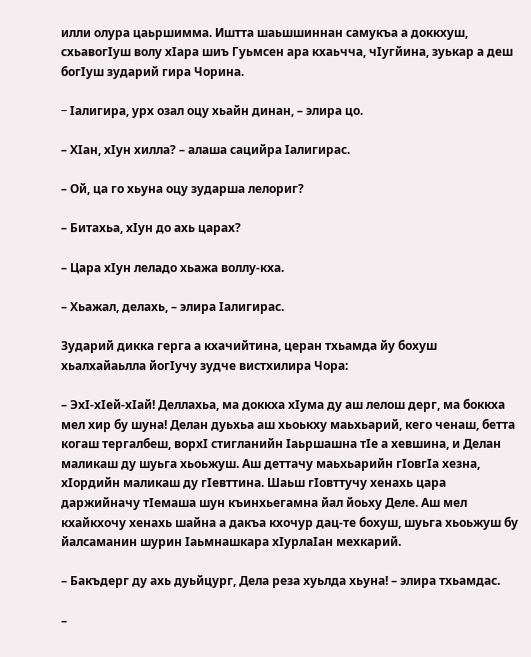илли олура цаьршимма. Иштта шаьшшиннан самукъа а доккхуш, схьавогIуш волу хIара шиъ Гуьмсен ара кхаьчча, чIугйина, зуькар а деш богIуш зударий гира Чорина.

– Iалигира, урх озал оцу хьайн динан, – элира цо.

– ХIан, хIун хилла? – алаша сацийра Iалигирас.

– Ой, ца го хьуна оцу зударша лелориг?

– Битахьа, хIун до ахь царах?

– Цара хIун леладо хьажа воллу-кха.

– Хьажал, делахь, – элира Iалигирас.

Зударий дикка герга а кхачийтина, церан тхьамда йу бохуш хьалхайаьлла йогIучу зудче вистхилира Чора:

– ЭхI-хIей-хIай! Деллахьа, ма доккха хIума ду аш лелош дерг, ма боккха мел хир бу шуна! Делан дуьхьа аш хьоькху маьхьарий, кего ченаш, бетта когаш тергалбеш, ворхI стигланийн Iаьршашна тIе а хевшина, и Делан маликаш ду шуьга хьоьжуш. Аш деттачу маьхьарийн гIовгIа хезна, хIордийн маликаш ду гIевттина. Шаьш гIовттучу хенахь цара даржийначу тIемаша шун къинхьегамна йал йоьху Деле. Аш мел кхайкхочу хенахь шайна а дакъа кхочур дац-те бохуш, шуьга хьоьжуш бу йалсаманин шурин Iаьмнашкара хIурлаIан мехкарий.

– Бакъдерг ду ахь дуьйцург, Дела реза хуьлда хьуна! – элира тхьамдас.

–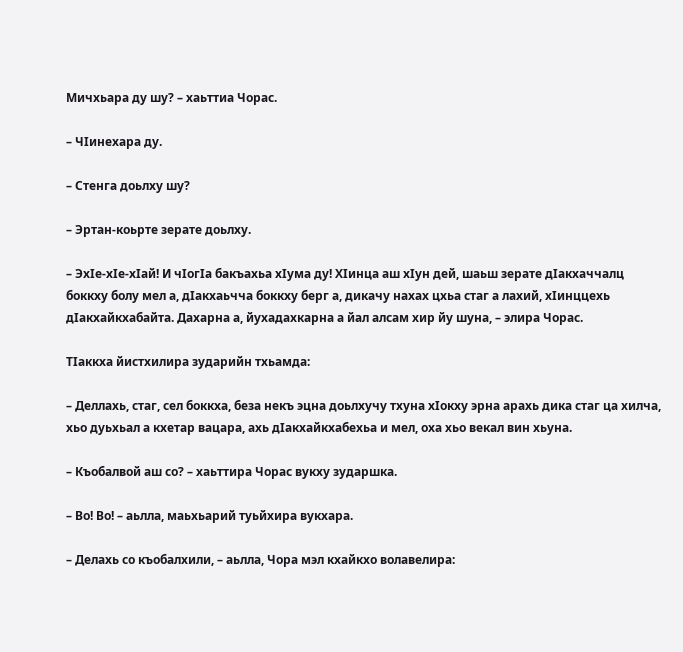Мичхьара ду шу? – хаьттиа Чорас.

– ЧIинехара ду.

– Стенга доьлху шу?

– Эртан-коьрте зерате доьлху.

– ЭхIе-хIе-хIай! И чIогIа бакъахьа хIума ду! ХIинца аш хIун дей, шаьш зерате дIакхаччалц боккху болу мел а, дIакхаьчча боккху берг а, дикачу нахах цхьа стаг а лахий, хIинццехь дIакхайкхабайта. Дахарна а, йухадахкарна а йал алсам хир йу шуна, – элира Чорас.

ТIаккха йистхилира зударийн тхьамда:

– Деллахь, стаг, сел боккха, беза некъ эцна доьлхучу тхуна хIокху эрна арахь дика стаг ца хилча, хьо дуьхьал а кхетар вацара, ахь дIакхайкхабехьа и мел, оха хьо векал вин хьуна.

– Къобалвой аш со? – хаьттира Чорас вукху зударшка.

– Во! Во! – аьлла, маьхьарий туьйхира вукхара.

– Делахь со къобалхили, – аьлла, Чора мэл кхайкхо волавелира: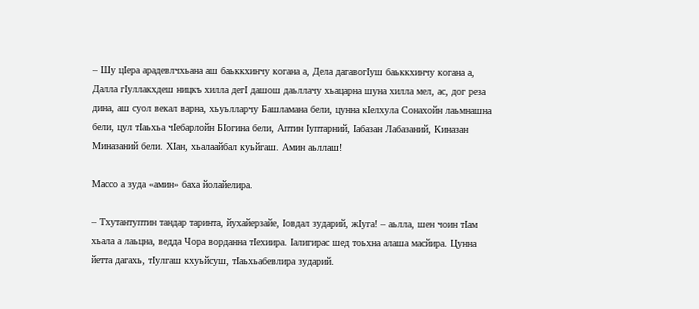– Шу цIера арадевлчхьана аш баьккхинчу когана а, Дела дагавогIуш баьккхинчу когана а, Далла гIуллакхдеш ницкъ хилла дегI дашош даьллачу хьацарна шуна хилла мел, ас, дог реза дина, аш суол векал варна, хьуьлларчу Башламана бели, цунна кIелхула Сонахойн лаьмнашна бели, цул тIаьхьа чIебарлойн БIогина бели, Аптин Iуптарний, Iабазан Лабазаний, Киназан Миназаний бели. ХIан, хьалаайбал куьйгаш. Амин аьллаш!

Массо а зуда «амин» баха йолайелира.

– Тхутантуптин тандар таринта, йухайерзайе, Iовдал зударий, жIуга! – аьлла, шен чоин тIам хьала а лаьцна, ведда Чора ворданна тIехиира. Iалигирас шед тоьхна алаша масйира. Цунна йетта дагахь, тIулгаш кхуьйсуш, тIаьхьабевлира зударий.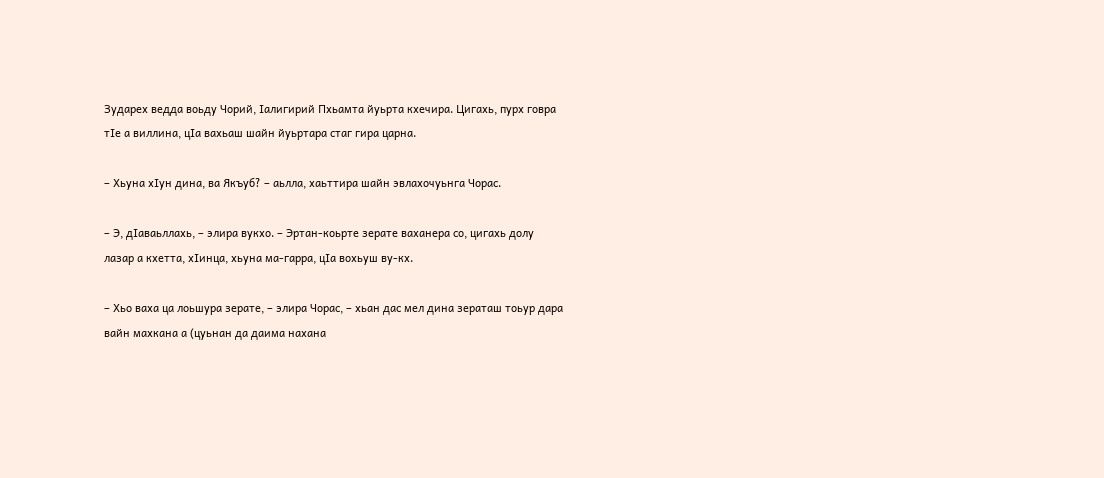Зударех ведда воьду Чорий, Iалигирий Пхьамта йуьрта кхечира. Цигахь, пурх говра тIе а виллина, цIа вахьаш шайн йуьртара стаг гира царна.

– Хьуна хIун дина, ва Якъуб? – аьлла, хаьттира шайн эвлахочуьнга Чорас.

– Э, дIаваьллахь, – элира вукхо. – Эртан-коьрте зерате ваханера со, цигахь долу лазар а кхетта, хIинца, хьуна ма-гарра, цIа вохьуш ву-кх.

– Хьо ваха ца лоьшура зерате, – элира Чорас, – хьан дас мел дина зераташ тоьур дара вайн махкана а (цуьнан да даима нахана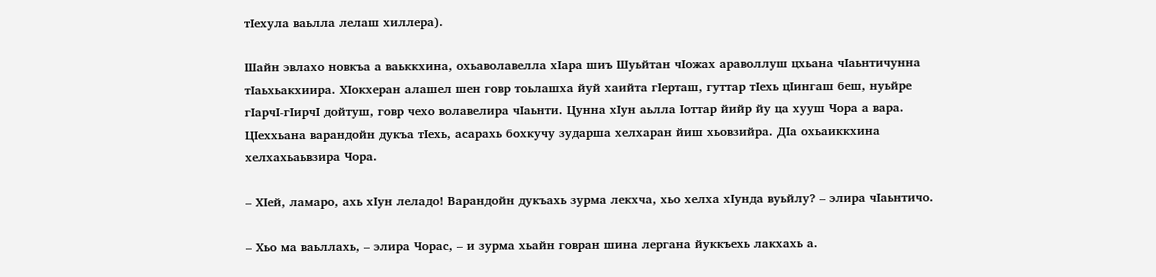тIехула ваьлла лелаш хиллера).

Шайн эвлахо новкъа а ваьккхина, охьаволавелла хIара шиъ Шуьйтан чIожах араволлуш цхьана чIаьнтичунна тIаьхьакхиира. ХIокхеран алашел шен говр тоьлашха йуй хаийта гIерташ, гуттар тIехь цIингаш беш, нуьйре гIарчI-гIирчI дойтуш, говр чехо волавелира чIаьнти. Цунна хIун аьлла Iоттар йийр йу ца хууш Чора а вара. ЦIеххьана варандойн дукъа тIехь, асарахь бохкучу зударша хелхаран йиш хьовзийра. ДIа охьаиккхина хелхахьаьвзира Чора.

– ХIей, ламаро, ахь хIун леладо! Варандойн дукъахь зурма лекхча, хьо хелха хIунда вуьйлу? – элира чIаьнтичо.

– Хьо ма ваьллахь, – элира Чорас, – и зурма хьайн говран шина лергана йуккъехь лакхахь а.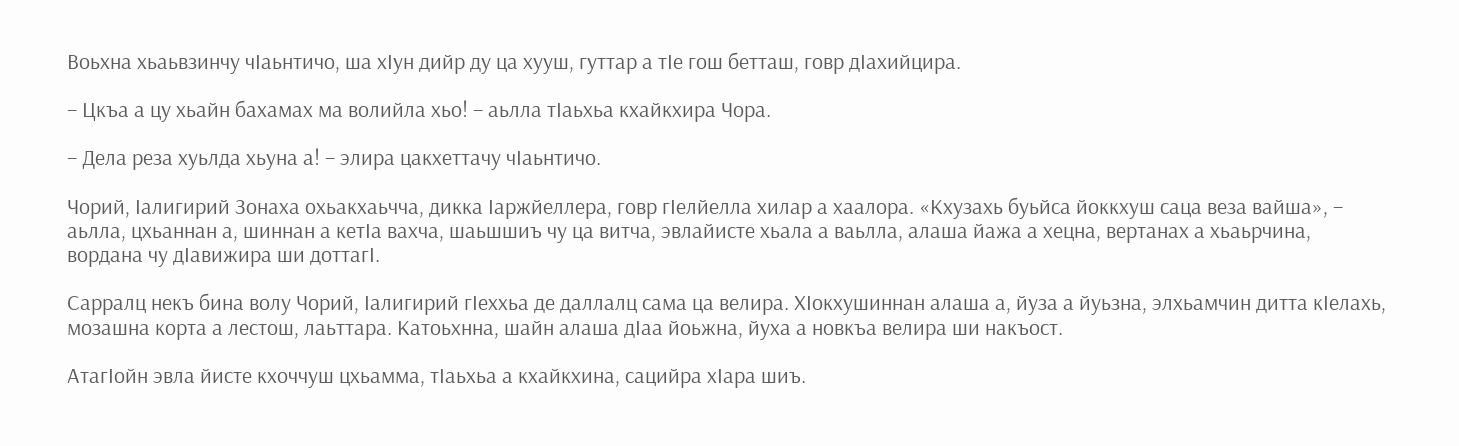Воьхна хьаьвзинчу чIаьнтичо, ша хIун дийр ду ца хууш, гуттар а тIе гош бетташ, говр дIахийцира.

– Цкъа а цу хьайн бахамах ма волийла хьо! – аьлла тIаьхьа кхайкхира Чора.

– Дела реза хуьлда хьуна а! – элира цакхеттачу чIаьнтичо.

Чорий, Iалигирий Зонаха охьакхаьчча, дикка Iаржйеллера, говр гIелйелла хилар а хаалора. «Кхузахь буьйса йоккхуш саца веза вайша», – аьлла, цхьаннан а, шиннан а кетIа вахча, шаьшшиъ чу ца витча, эвлайисте хьала а ваьлла, алаша йажа а хецна, вертанах а хьаьрчина, вордана чу дIавижира ши доттагI.

Сарралц некъ бина волу Чорий, Iалигирий гIеххьа де даллалц сама ца велира. ХIокхушиннан алаша а, йуза а йуьзна, элхьамчин дитта кIелахь, мозашна корта а лестош, лаьттара. Катоьхнна, шайн алаша дIаа йоьжна, йуха а новкъа велира ши накъост.

АтагIойн эвла йисте кхоччуш цхьамма, тIаьхьа а кхайкхина, сацийра хIара шиъ.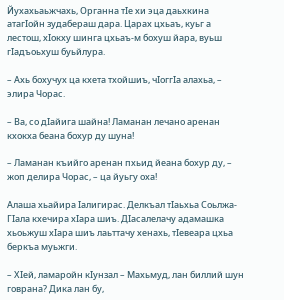Йухахьаьжчахь, Органна тIе хи эца даьхкина атагIойн зудабераш дара. Царах цхьаъ, куьг а лестош, хIокху шинга цхьаъ-м бохуш йара, вуьш гIадъоьхуш буьйлура.

– Ахь бохучух ца кхета тхойшиъ, чIоггIа алахьа, – элира Чорас.

– Ва, со дIайига шайна! Ламанан лечано аренан кхокха беана бохур ду шуна!

– Ламанан къийго аренан пхьид йеана бохур ду, – жоп делира Чорас, – ца йуьгу оха!

Алаша хьайира Iалигирас. Делкъал тIаьхьа Соьлжа-ГIала кхечира хIара шиъ. ДIасалелачу адамашка хьоьжуш хIара шиъ лаьттачу хенахь, тIевеара цхьа беркъа муьжги.

– ХIей, ламаройн кIунзал – Махьмуд, лан биллий шун говрана? Дика лан бу,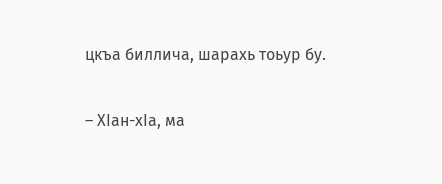цкъа биллича, шарахь тоьур бу.

– ХIан-хIа, ма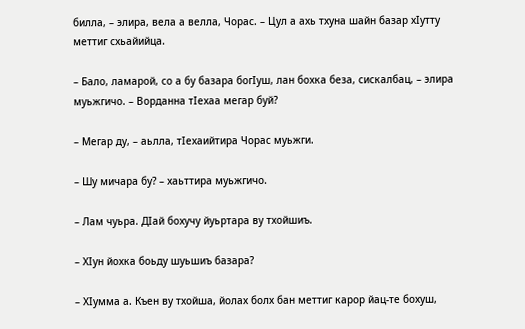билла, – элира, вела а велла, Чорас. – Цул а ахь тхуна шайн базар хIутту меттиг схьайийца.

– Бало, ламарой, со а бу базара богIуш, лан бохка беза, сискалбац, – элира муьжгичо. – Ворданна тIехаа мегар буй?

– Мегар ду, – аьлла, тIехаийтира Чорас муьжги.

– Шу мичара бу? – хаьттира муьжгичо.

– Лам чуьра. ДIай бохучу йуьртара ву тхойшиъ.

– ХIун йохка боьду шуьшиъ базара?

– ХIумма а. Къен ву тхойша, йолах болх бан меттиг карор йац-те бохуш,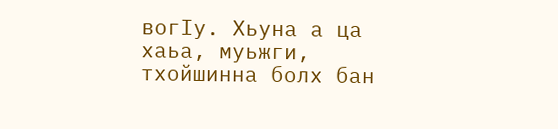вогIу. Хьуна а ца хаьа, муьжги, тхойшинна болх бан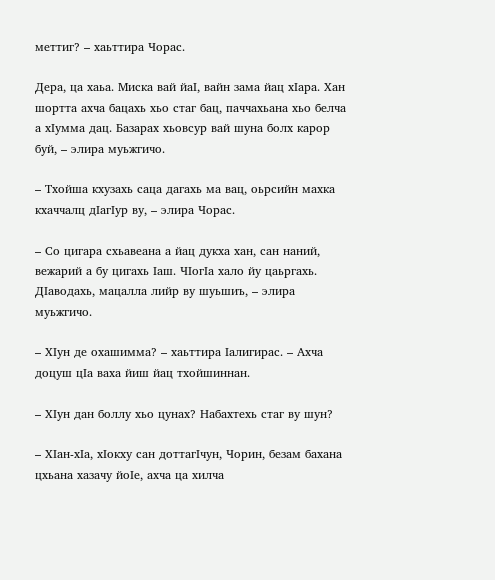меттиг? – хаьттира Чорас.

Дера, ца хаьа. Миска вай йаI, вайн зама йац хIара. Хан шортта ахча бацахь хьо стаг бац, паччахьана хьо белча а хIумма дац. Базарах хьовсур вай шуна болх карор буй, – элира муьжгичо.

– Тхойша кхузахь саца дагахь ма вац, оьрсийн махка кхаччалц дIагIур ву, – элира Чорас.

– Со цигара схьавеана а йац дукха хан, сан наний, вежарий а бу цигахь Iаш. ЧIогIа хало йу цаьргахь. ДIаводахь, мацалла лийр ву шуьшиъ, – элира муьжгичо.

– ХIун де охашимма? – хаьттира Iалигирас. – Ахча доцуш цIа ваха йиш йац тхойшиннан.

– ХIун дан боллу хьо цунах? Набахтехь стаг ву шун?

– ХIан-хIа, хIокху сан доттагIчун, Чорин, безам бахана цхьана хазачу йоIе, ахча ца хилча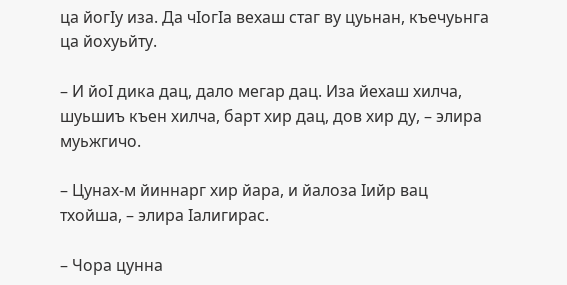ца йогIу иза. Да чIогIа вехаш стаг ву цуьнан, къечуьнга ца йохуьйту.

– И йоI дика дац, дало мегар дац. Иза йехаш хилча, шуьшиъ къен хилча, барт хир дац, дов хир ду, – элира муьжгичо.

– Цунах-м йиннарг хир йара, и йалоза Iийр вац тхойша, – элира Iалигирас.

– Чора цунна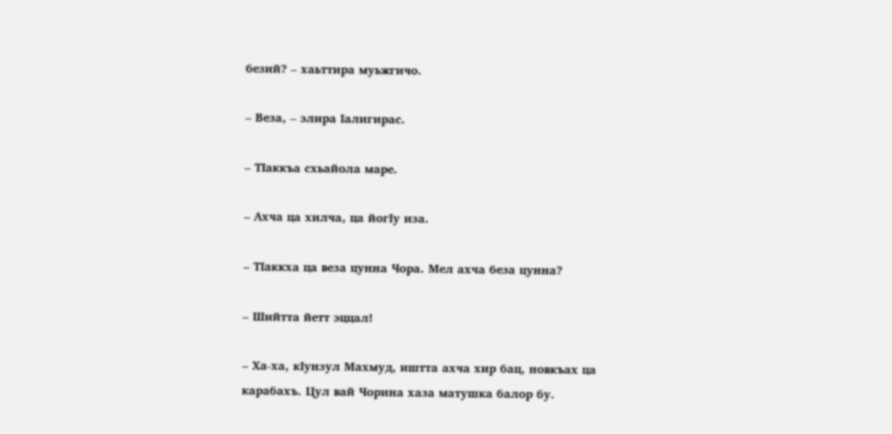безий? – хаьттира муьжгичо.

– Веза, – элира Iалигирас.

– ТIаккъа схьайола маре.

– Ахча ца хилча, ца йогIу иза.

– ТIаккха ца веза цунна Чора. Мел ахча беза цунна?

– Шийтта йетт эццал!

– Ха-ха, кIунзул Махмуд, иштта ахча хир бац, новкъах ца карабахъ. Цул вай Чорина хаза матушка балор бу.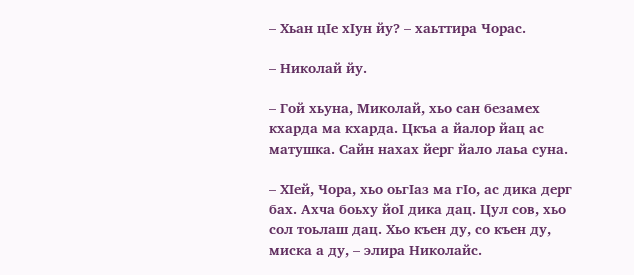– Хьан цIе хIун йу? – хаьттира Чорас.

– Николай йу.

– Гой хьуна, Миколай, хьо сан безамех кхарда ма кхарда. Цкъа а йалор йац ас матушка. Сайн нахах йерг йало лаьа суна.

– ХIей, Чора, хьо оьгIаз ма гIо, ас дика дерг бах. Ахча боьху йоI дика дац. Цул сов, хьо сол тоьлаш дац. Хьо къен ду, со къен ду, миска а ду, – элира Николайс.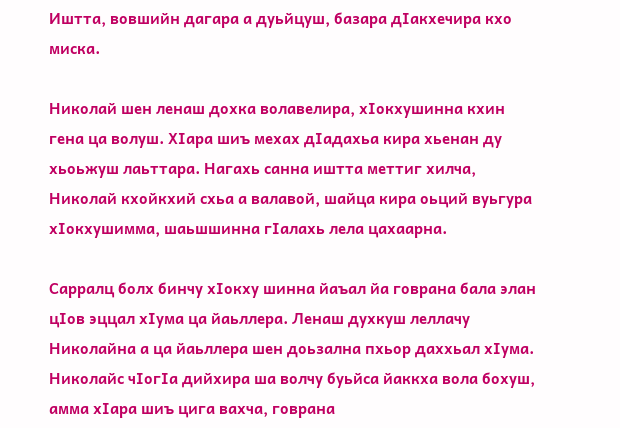Иштта, вовшийн дагара а дуьйцуш, базара дIакхечира кхо миска.

Николай шен ленаш дохка волавелира, хIокхушинна кхин гена ца волуш. ХIара шиъ мехах дIадахьа кира хьенан ду хьоьжуш лаьттара. Нагахь санна иштта меттиг хилча, Николай кхойкхий схьа а валавой, шайца кира оьций вуьгура хIокхушимма, шаьшшинна гIалахь лела цахаарна.

Сарралц болх бинчу хIокху шинна йаъал йа говрана бала элан цIов эццал хIума ца йаьллера. Ленаш духкуш леллачу Николайна а ца йаьллера шен доьзална пхьор даххьал хIума. Николайс чIогIа дийхира ша волчу буьйса йаккха вола бохуш, амма хIара шиъ цига вахча, говрана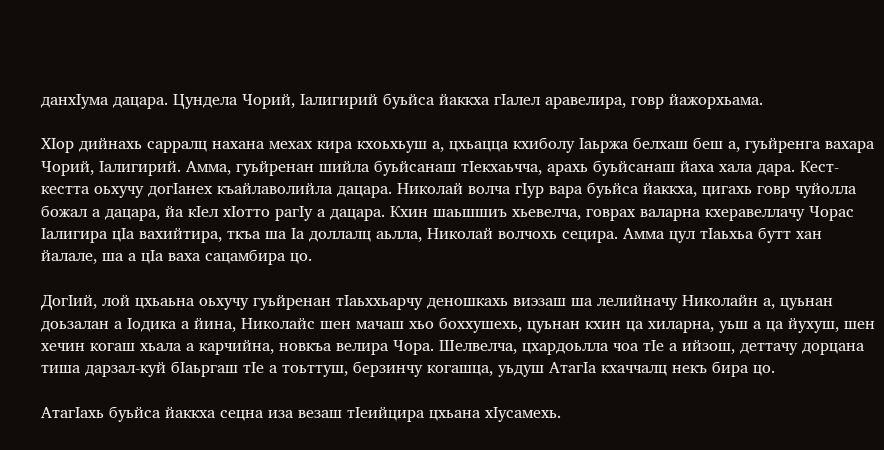данхIума дацара. Цундела Чорий, Iалигирий буьйса йаккха гIалел аравелира, говр йажорхьама.

ХIор дийнахь сарралц нахана мехах кира кхоьхьуш а, цхьацца кхиболу Iаьржа белхаш беш а, гуьйренга вахара Чорий, Iалигирий. Амма, гуьйренан шийла буьйсанаш тIекхаьчча, арахь буьйсанаш йаха хала дара. Кест-кестта оьхучу догIанех къайлаволийла дацара. Николай волча гIур вара буьйса йаккха, цигахь говр чуйолла божал а дацара, йа кIел хIотто рагIу а дацара. Кхин шаьшшиъ хьевелча, говрах валарна кхеравеллачу Чорас Iалигира цIа вахийтира, ткъа ша Iа доллалц аьлла, Николай волчохь сецира. Амма цул тIаьхьа бутт хан йалале, ша а цIа ваха сацамбира цо.

ДогIий, лой цхьаьна оьхучу гуьйренан тIаьххьарчу деношкахь виэзаш ша лелийначу Николайн а, цуьнан доьзалан а Iодика а йина, Николайс шен мачаш хьо боххушехь, цуьнан кхин ца хиларна, уьш а ца йухуш, шен хечин когаш хьала а карчийна, новкъа велира Чора. Шелвелча, цхардоьлла чоа тIе а ийзош, деттачу дорцана тиша дарзал-куй бIаьргаш тIе а тоьттуш, берзинчу когашца, уьдуш АтагIа кхаччалц некъ бира цо.

АтагIахь буьйса йаккха сецна иза везаш тIеийцира цхьана хIусамехь.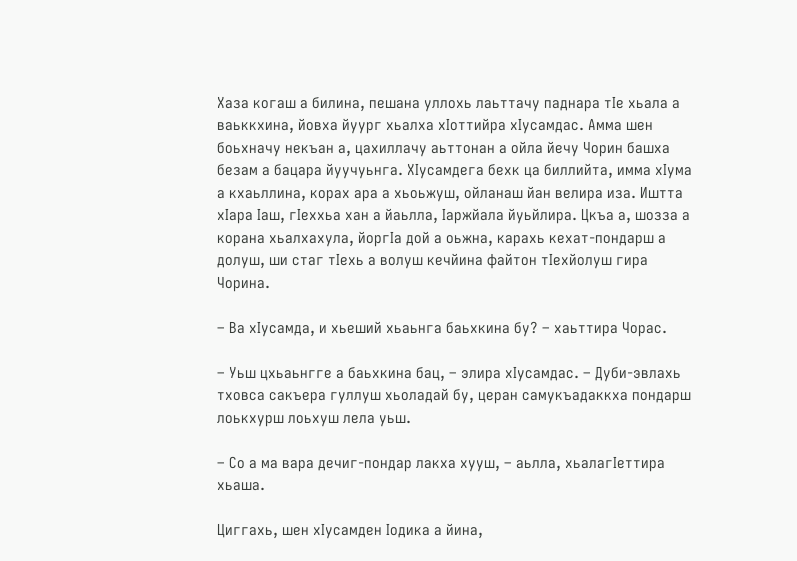Хаза когаш а билина, пешана уллохь лаьттачу паднара тIе хьала а ваьккхина, йовха йуург хьалха хIоттийра хIусамдас. Амма шен боьхначу некъан а, цахиллачу аьттонан а ойла йечу Чорин башха безам а бацара йуучуьнга. ХIусамдега бехк ца биллийта, имма хIума а кхаьллина, корах ара а хьоьжуш, ойланаш йан велира иза. Иштта хIара Iаш, гIеххьа хан а йаьлла, Iаржйала йуьйлира. Цкъа а, шозза а корана хьалхахула, йоргIа дой а оьжна, карахь кехат-пондарш а долуш, ши стаг тIехь а волуш кечйина файтон тIехйолуш гира Чорина.

– Ва хIусамда, и хьеший хьаьнга баьхкина бу? – хаьттира Чорас.

– Уьш цхьаьнгге а баьхкина бац, – элира хIусамдас. – Дуби-эвлахь тховса сакъера гуллуш хьоладай бу, церан самукъадаккха пондарш лоькхурш лоьхуш лела уьш.

– Со а ма вара дечиг-пондар лакха хууш, – аьлла, хьалагIеттира хьаша.

Циггахь, шен хIусамден Iодика а йина,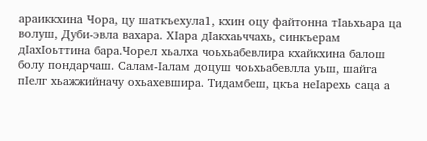араиккхина Чора, цу шаткъехула1, кхин оцу файтонна тIаьхьара ца волуш, Дуби-эвла вахара. ХIара дIакхаьччахь, синкъерам дIахIоьттина бара.Чорел хьалха чоьхьабевлира кхайкхина балош болу пондарчаш. Салам-Iалам доцуш чоьхьабевлла уьш, шайга пIелг хьажжийначу охьахевшира. Тидамбеш, цкъа неIарехь саца а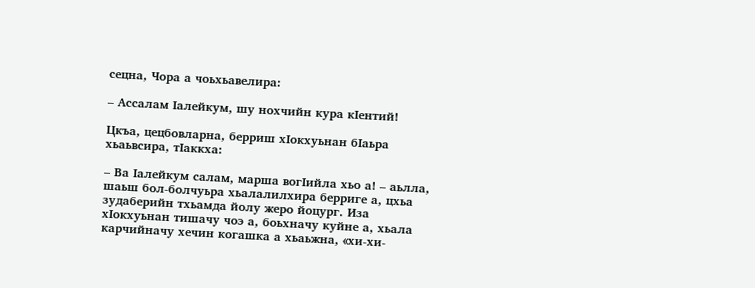сецна, Чора а чоьхьавелира:

– Ассалам Iалейкум, шу нохчийн кура кIентий!

Цкъа, цецбовларна, берриш хIокхуьнан бIаьра хьаьвсира, тIаккха:

– Ва Iалейкум салам, марша вогIийла хьо а! – аьлла, шаьш бол-болчуьра хьалалилхира берриге а, цхьа зудаберийн тхьамда йолу жеро йоцург. Иза хIокхуьнан тишачу чоэ а, боьхначу куйне а, хьала карчийначу хечин когашка а хьаьжна, «хи-хи-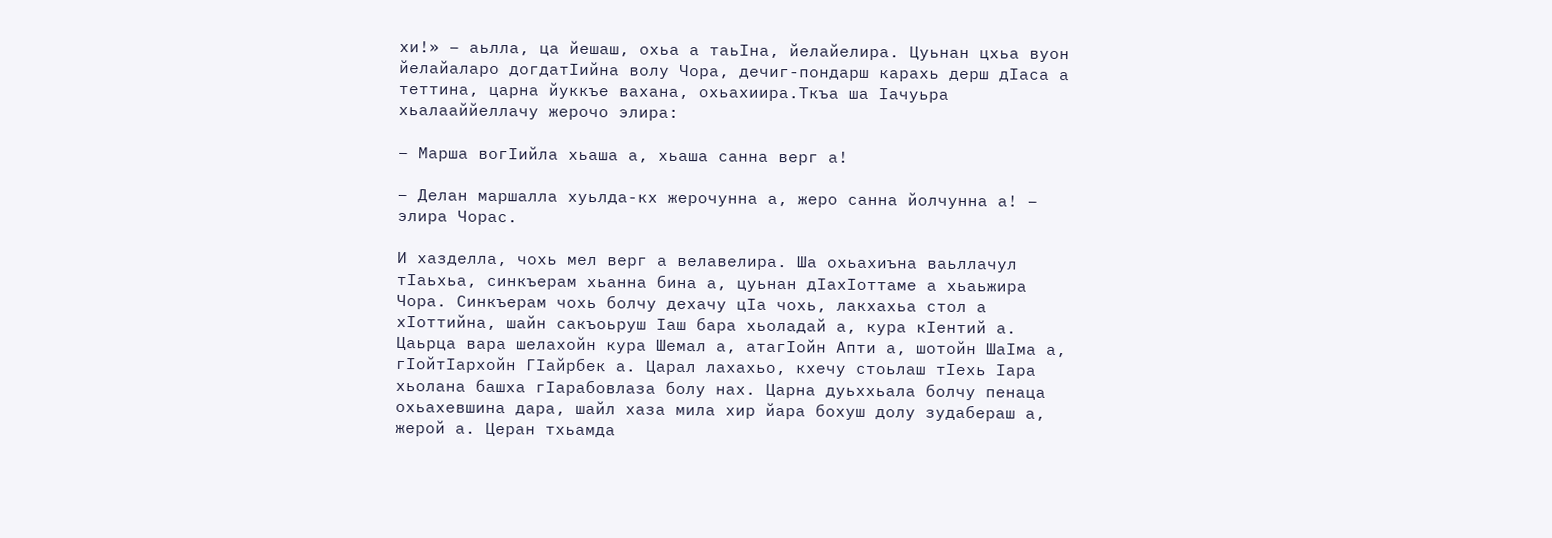хи!» – аьлла, ца йешаш, охьа а таьIна, йелайелира. Цуьнан цхьа вуон йелайаларо догдатIийна волу Чора, дечиг-пондарш карахь дерш дIаса а теттина, царна йуккъе вахана, охьахиира.Ткъа ша Iачуьра хьалааййеллачу жерочо элира:

– Марша вогIийла хьаша а, хьаша санна верг а!

– Делан маршалла хуьлда-кх жерочунна а, жеро санна йолчунна а! – элира Чорас.

И хазделла, чохь мел верг а велавелира. Ша охьахиъна ваьллачул тIаьхьа, синкъерам хьанна бина а, цуьнан дIахIоттаме а хьаьжира Чора. Синкъерам чохь болчу дехачу цIа чохь, лакхахьа стол а хIоттийна, шайн сакъоьруш Iаш бара хьоладай а, кура кIентий а. Цаьрца вара шелахойн кура Шемал а, атагIойн Апти а, шотойн ШаIма а, гIойтIархойн ГIайрбек а. Царал лахахьо, кхечу стоьлаш тIехь Iара хьолана башха гIарабовлаза болу нах. Царна дуьххьала болчу пенаца охьахевшина дара, шайл хаза мила хир йара бохуш долу зудабераш а, жерой а. Церан тхьамда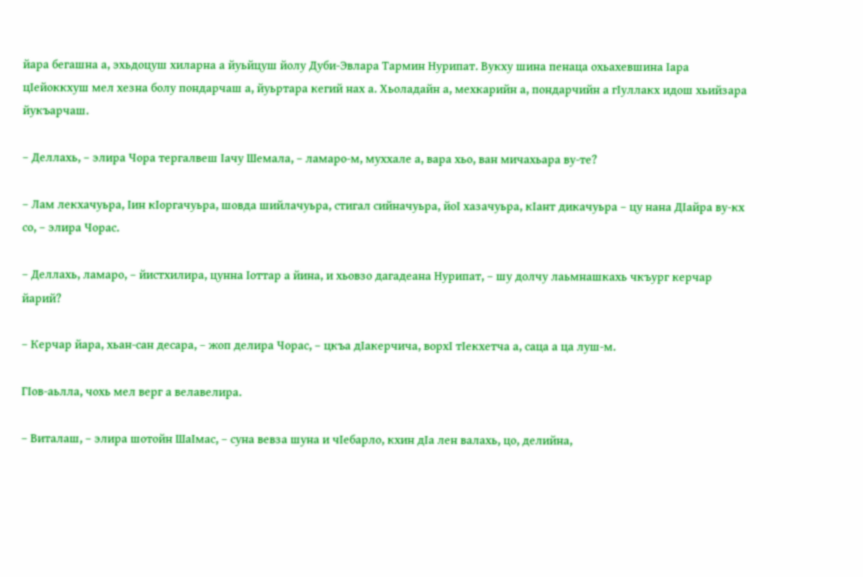йара бегашна а, эхьдоцуш хиларна а йуьйцуш йолу Дуби-Эвлара Тармин Нурипат. Вукху шина пенаца охьахевшина Iара цIейоккхуш мел хезна болу пондарчаш а, йуьртара кегий нах а. Хьоладайн а, мехкарийн а, пондарчийн а гIуллакх идош хьийзара йукъарчаш.

– Деллахь, – элира Чора тергалвеш Iачу Шемала, – ламаро-м, муххале а, вара хьо, ван мичахьара ву-те?

– Лам лекхачуьра, Iин кIоргачуьра, шовда шийлачуьра, стигал сийначуьра, йоI хазачуьра, кIант дикачуьра – цу нана ДIайра ву-кх со, – элира Чорас.

– Деллахь, ламаро, – йистхилира, цунна Iоттар а йина, и хьовзо дагадеана Нурипат, – шу долчу лаьмнашкахь чкъург керчар йарий?

– Керчар йара, хьан-сан десара, – жоп делира Чорас, – цкъа дIакерчича, ворхI тIекхетча а, саца а ца луш-м.

ГIов-аьлла, чохь мел верг а велавелира.

– Виталаш, – элира шотойн ШаIмас, – суна вевза шуна и чIебарло, кхин дIа лен валахь, цо, делийна,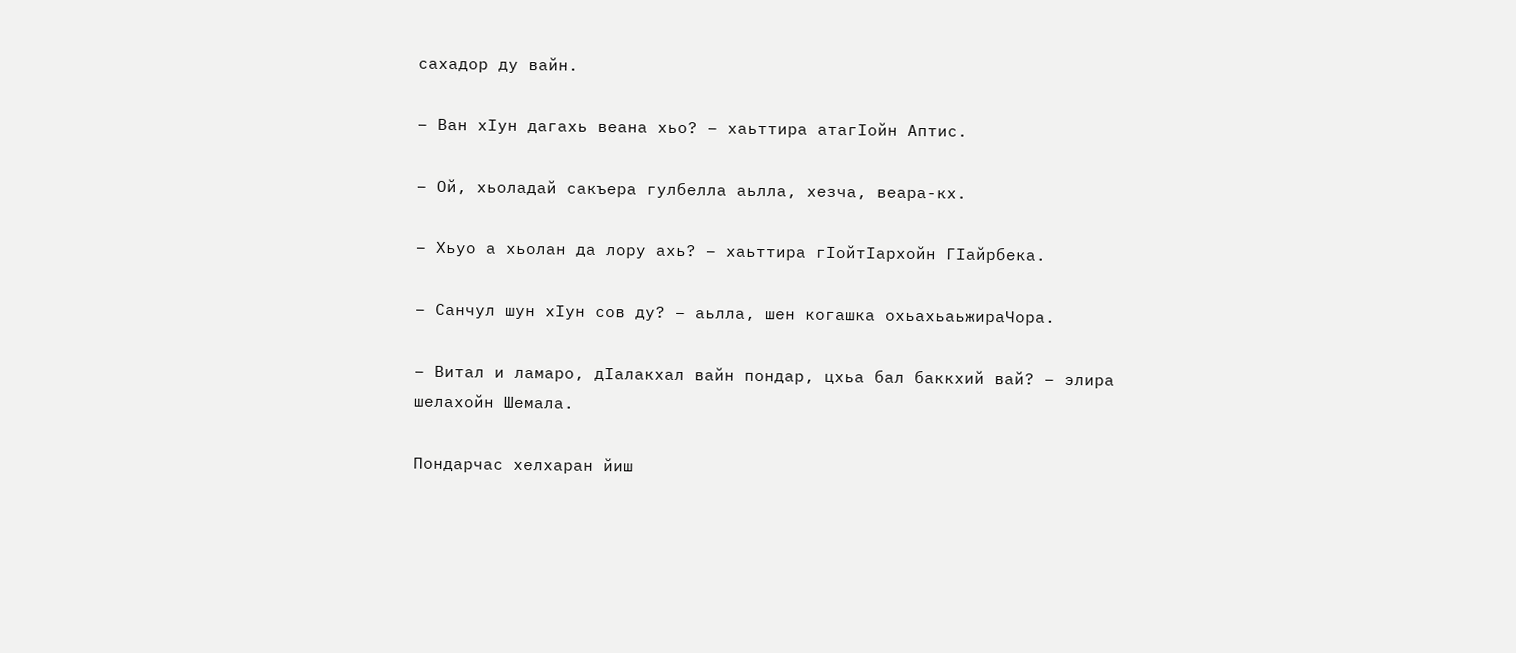сахадор ду вайн.

– Ван хIун дагахь веана хьо? – хаьттира атагIойн Аптис.

– Ой, хьоладай сакъера гулбелла аьлла, хезча, веара-кх.

– Хьуо а хьолан да лору ахь? – хаьттира гIойтIархойн ГIайрбека.

– Санчул шун хIун сов ду? – аьлла, шен когашка охьахьаьжираЧора.

– Витал и ламаро, дIалакхал вайн пондар, цхьа бал баккхий вай? – элира шелахойн Шемала.

Пондарчас хелхаран йиш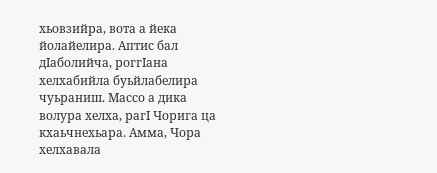хьовзийра, вота а йека йолайелира. Аптис бал дIаболийча, роггIана хелхабийла буьйлабелира чуьраниш. Массо а дика волура хелха, рагI Чорига ца кхаьчнехьара. Амма, Чора хелхавала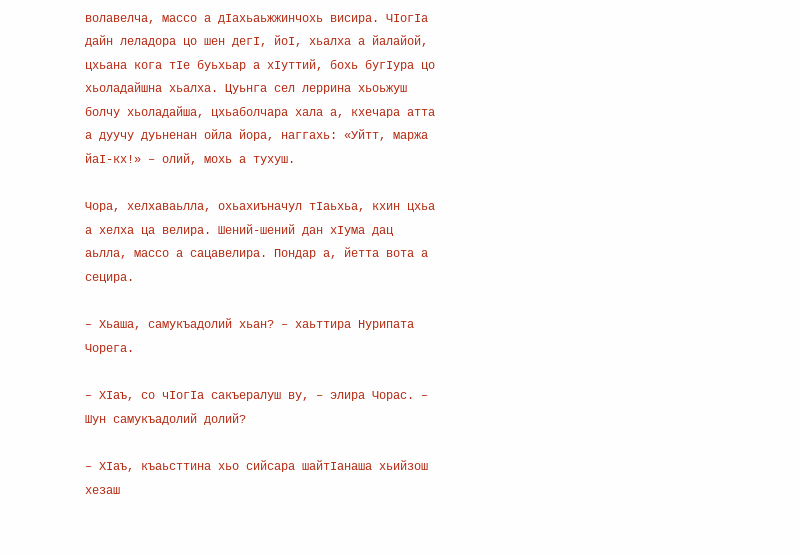волавелча, массо а дIахьаьжжинчохь висира. ЧIогIа дайн леладора цо шен дегI, йоI, хьалха а йалайой, цхьана кога тIе буьхьар а хIуттий, бохь бугIура цо хьоладайшна хьалха. Цуьнга сел леррина хьоьжуш болчу хьоладайша, цхьаболчара хала а, кхечара атта а дуучу дуьненан ойла йора, наггахь: «Уйтт, маржа йаI-кх!» – олий, мохь а тухуш.

Чора, хелхаваьлла, охьахиъначул тIаьхьа, кхин цхьа а хелха ца велира. Шений-шений дан хIума дац аьлла, массо а сацавелира. Пондар а, йетта вота а сецира.

– Хьаша, самукъадолий хьан? – хаьттира Нурипата Чорега.

– ХIаъ, со чIогIа сакъералуш ву, – элира Чорас. – Шун самукъадолий долий?

– ХIаъ, къаьсттина хьо сийсара шайтIанаша хьийзош хезаш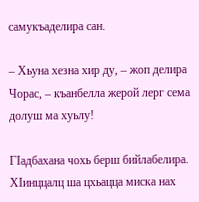самукъаделира сан.

– Хьуна хезна хир ду, – жоп делира Чорас, – къанбелла жерой лерг сема долуш ма хуьлу!

ГIадбахана чохь берш бийлабелира. ХIинццалц ша цхьацца миска нах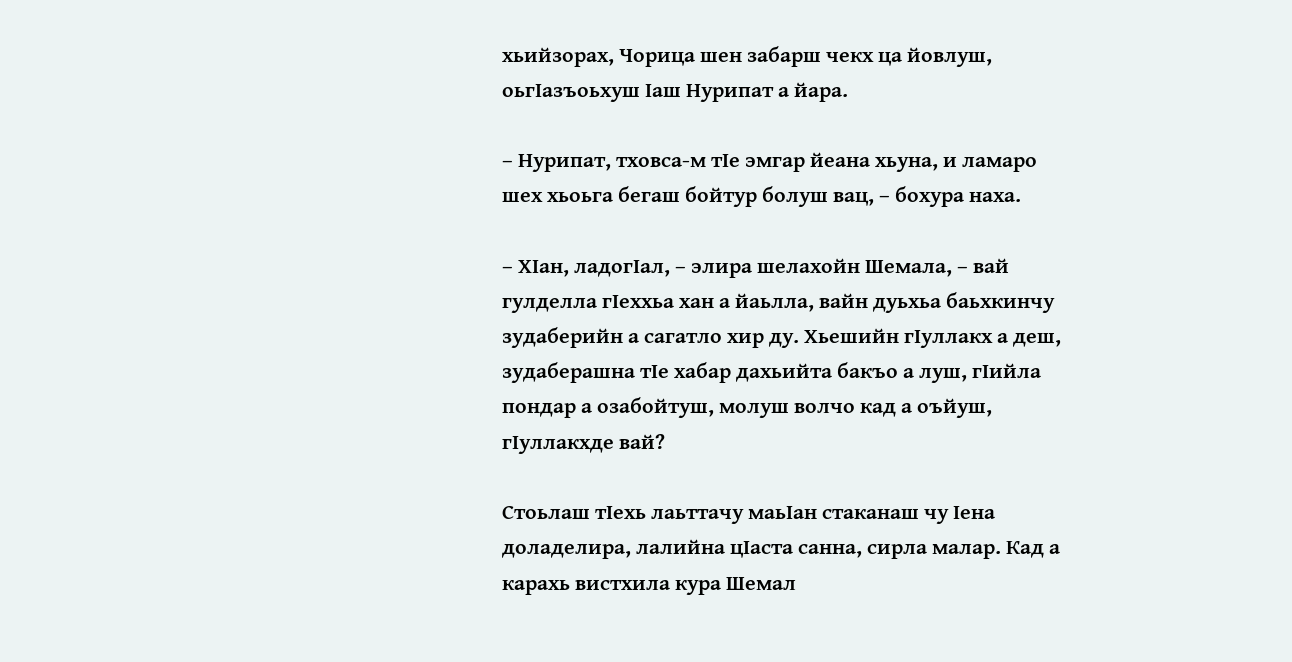хьийзорах, Чорица шен забарш чекх ца йовлуш, оьгIазъоьхуш Iаш Нурипат а йара.

– Нурипат, тховса-м тIе эмгар йеана хьуна, и ламаро шех хьоьга бегаш бойтур болуш вац, – бохура наха.

– ХIан, ладогIал, – элира шелахойн Шемала, – вай гулделла гIеххьа хан а йаьлла, вайн дуьхьа баьхкинчу зудаберийн а сагатло хир ду. Хьешийн гIуллакх а деш, зудаберашна тIе хабар дахьийта бакъо а луш, гIийла пондар а озабойтуш, молуш волчо кад а оъйуш, гIуллакхде вай?

Стоьлаш тIехь лаьттачу маьIан стаканаш чу Iена доладелира, лалийна цIаста санна, сирла малар. Кад а карахь вистхила кура Шемал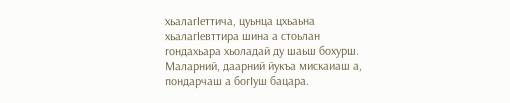хьалагIеттича, цуьнца цхьаьна хьалагIевттира шина а стоьлан гондахьара хьоладай ду шаьш бохурш. Маларний, даарний йукъа мискаиаш а, пондарчаш а богIуш бацара.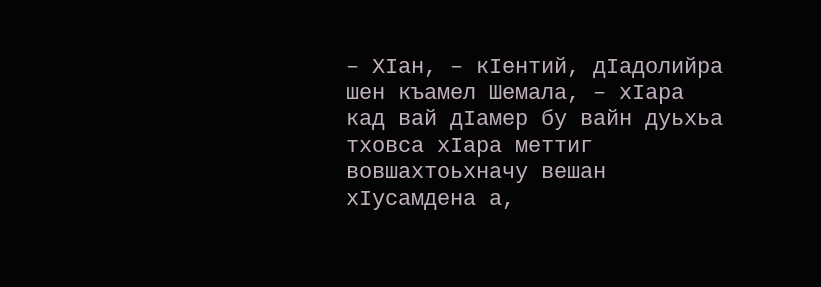– ХIан, – кIентий, дIадолийра шен къамел Шемала, – хIара кад вай дIамер бу вайн дуьхьа тховса хIара меттиг вовшахтоьхначу вешан хIусамдена а,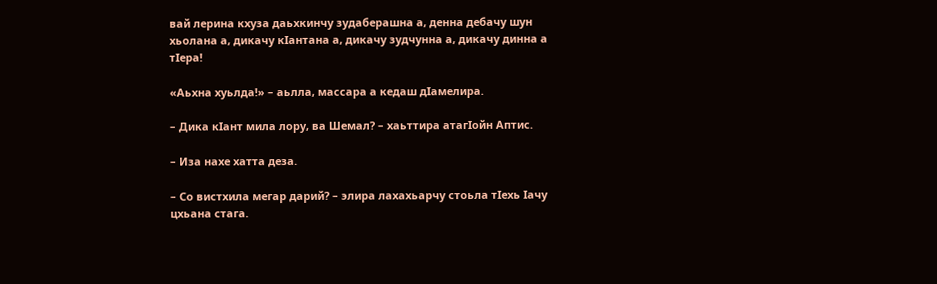вай лерина кхуза даьхкинчу зудаберашна а, денна дебачу шун хьолана а, дикачу кIантана а, дикачу зудчунна а, дикачу динна а тIера!

«Аьхна хуьлда!» – аьлла, массара а кедаш дIамелира.

– Дика кIант мила лору, ва Шемал? – хаьттира атагIойн Аптис.

– Иза нахе хатта деза.

– Со вистхила мегар дарий? – элира лахахьарчу стоьла тIехь Iачу цхьана стага.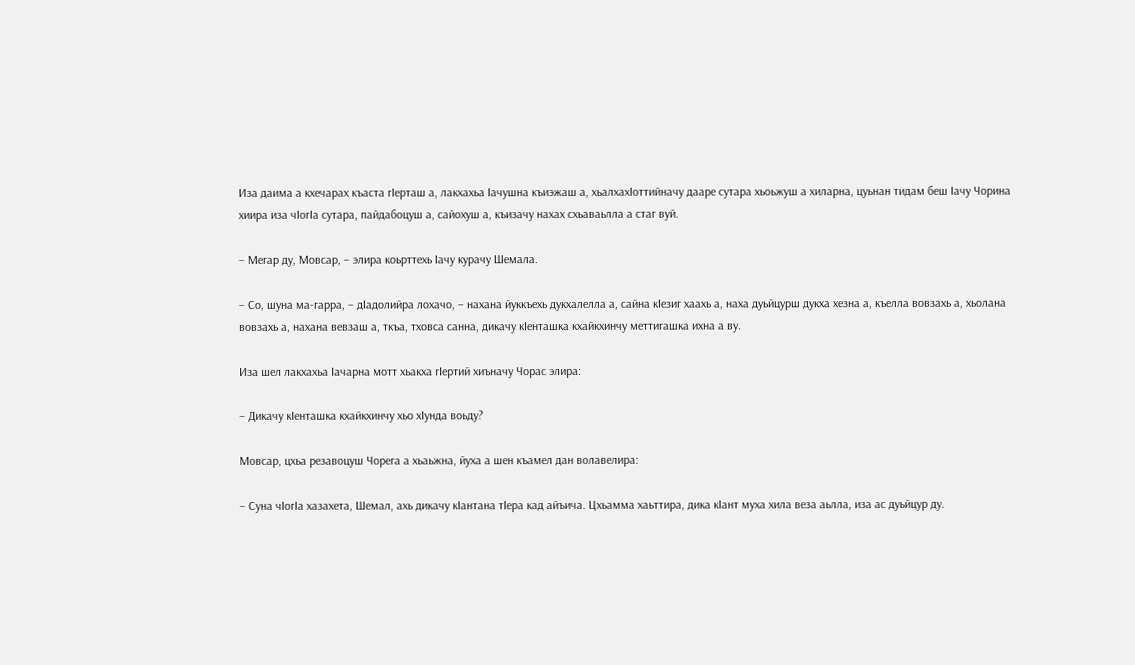Иза даима а кхечарах къаста гIерташ а, лакхахьа Iачушна къиэжаш а, хьалхахIоттийначу дааре сутара хьоьжуш а хиларна, цуьнан тидам беш Iачу Чорина хиира иза чIогIа сутара, пайдабоцуш а, сайохуш а, къизачу нахах схьаваьлла а стаг вуй.

– Мегар ду, Мовсар, – элира коьрттехь Iачу курачу Шемала.

– Со, шуна ма-гарра, – дIадолийра лохачо, – нахана йуккъехь дукхалелла а, сайна кIезиг хаахь а, наха дуьйцурш дукха хезна а, къелла вовзахь а, хьолана вовзахь а, нахана вевзаш а, ткъа, тховса санна, дикачу кIенташка кхайкхинчу меттигашка ихна а ву.

Иза шел лакхахьа Iачарна мотт хьакха гIертий хиъначу Чорас элира:

– Дикачу кIенташка кхайкхинчу хьо хIунда воьду?

Мовсар, цхьа резавоцуш Чорега а хьаьжна, йуха а шен къамел дан волавелира:

– Суна чIогIа хазахета, Шемал, ахь дикачу кIантана тIера кад айъича. Цхьамма хаьттира, дика кIант муха хила веза аьлла, иза ас дуьйцур ду.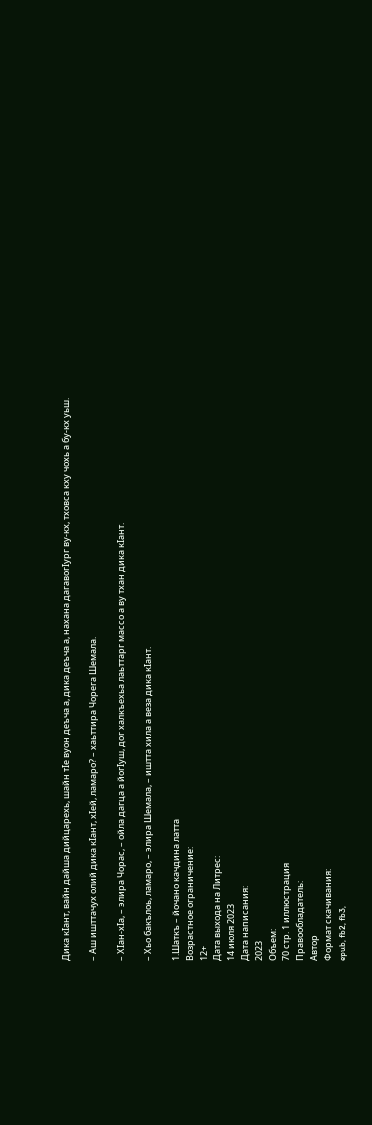Дика кIант, вайн дайша дийцарехь, шайн тIе вуон деъча а, дика деъча а, нахана дагавогIург ву-кх, тховса кху чохь а бу-кх уьш.

– Аш ишттачух олий дика кIант, хIей, ламаро? – хаьттира Чорега Шемала.

– ХIан-хIа, – элира Чорас, – ойла дагца а йогIуш, дог халкъехьа лаьттарг массо а ву тхан дика кIант.

– Хьо бакълоь, ламаро, – элира Шемала, – иштта хила а веза дика кIант.

1.Шаткъ – йочано качдина латта
Возрастное ограничение:
12+
Дата выхода на Литрес:
14 июля 2023
Дата написания:
2023
Объем:
70 стр. 1 иллюстрация
Правообладатель:
Автор
Формат скачивания:
epub, fb2, fb3,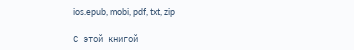ios.epub, mobi, pdf, txt, zip

С этой книгой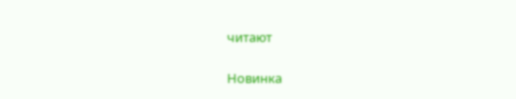читают

Новинка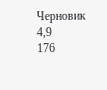Черновик
4,9
176